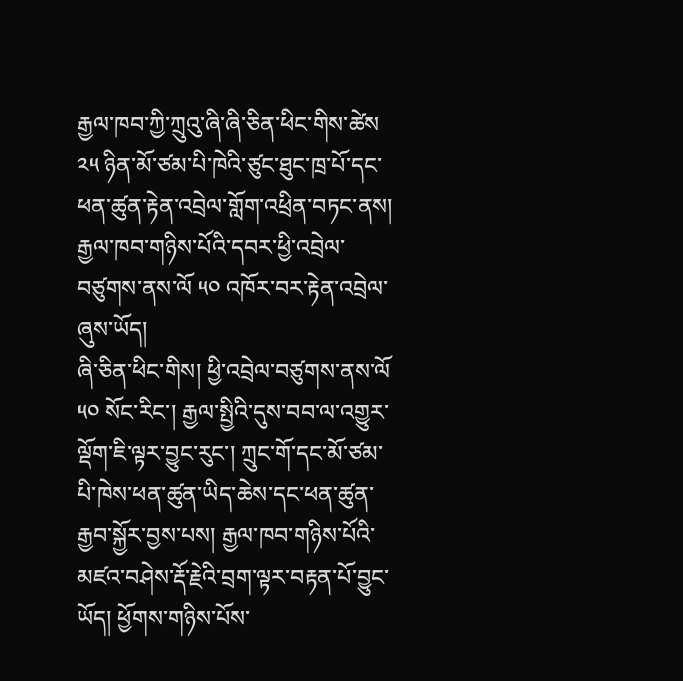རྒྱལ་ཁབ་ཀྱི་ཀྲུའུ་ཞི་ཞི་ཅིན་ཕིང་གིས་ཚེས ༢༥ ཉིན་མོ་ཙམ་པི་ཁེའི་ཙུང་ཐུང་ཁྲ་པོ་དང་ཕན་ཚུན་རྟེན་འབྲེལ་གློག་འཕྲིན་བཏང་ནས། རྒྱལ་ཁབ་གཉིས་པོའི་དབར་ཕྱི་འབྲེལ་བཙུགས་ནས་ལོ ༥༠ འཁོར་བར་རྟེན་འབྲེལ་ཞུས་ཡོད།
ཞི་ཅིན་ཕིང་གིས། ཕྱི་འབྲེལ་བཙུགས་ནས་ལོ ༥༠ སོང་རིང་། རྒྱལ་སྤྱིའི་དུས་བབ་ལ་འགྱུར་ལྡོག་ཇི་ལྟར་བྱུང་རུང་། ཀྲུང་གོ་དང་མོ་ཙམ་པི་ཁེས་ཕན་ཚུན་ཡིད་ཆེས་དང་ཕན་ཚུན་རྒྱབ་སྐྱོར་བྱས་པས། རྒྱལ་ཁབ་གཉིས་པོའི་མཛའ་བཤེས་རྡོ་རྗེའི་བྲག་ལྟར་བརྟན་པོ་བྱུང་ཡོད། ཕྱོགས་གཉིས་པོས་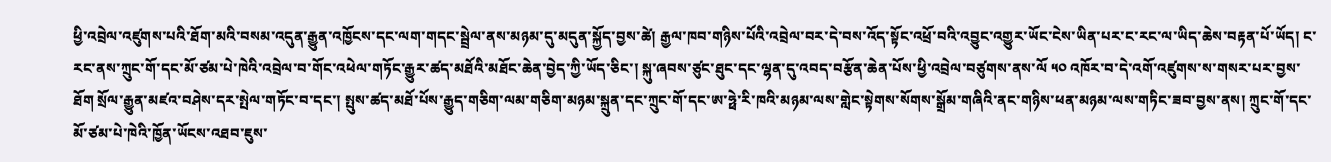ཕྱི་འབྲེལ་འཛུགས་པའི་ཐོག་མའི་བསམ་འདུན་རྒྱུན་འཁྱོངས་དང་ལག་གདང་སྦྲེལ་ནས་མཉམ་དུ་མདུན་སྐྱོད་བྱས་ཚེ། རྒྱལ་ཁབ་གཉིས་པོའི་འབྲེལ་བར་དེ་བས་འོད་སྟོང་འཕྲོ་བའི་འབྱུང་འགྱུར་ཡོང་ངེས་ཡིན་པར་ང་རང་ལ་ཡིད་ཆེས་བརྟན་པོ་ཡོད། ང་རང་ནས་ཀྲུང་གོ་དང་མོ་ཙམ་པེ་ཁེའི་འབྲེལ་བ་གོང་འཕེལ་གཏོང་རྒྱུར་ཚད་མཐོའི་མཐོང་ཆེན་བྱེད་ཀྱི་ཡོད་ཅིང་། སྐུ་ཞབས་ཙུང་ཐུང་དང་ལྷན་དུ་འབད་བརྩོན་ཆེན་པོས་ཕྱི་འབྲེལ་བཙུགས་ནས་ལོ ༥༠ འཁོར་བ་དེ་འགོ་འཛུགས་ས་གསར་པར་བྱས་ཐོག སྲོལ་རྒྱུན་མཛའ་བཤེས་དར་སྤེལ་གཏོང་བ་དང་། སྤུས་ཚད་མཐོ་པོས་རྒྱུད་གཅིག་ལམ་གཅིག་མཉམ་སྐྲུན་དང་ཀྲུང་གོ་དང་ཨ་ཧྥེ་རི་ཁའི་མཉམ་ལས་གླེང་སྟེགས་སོགས་སྒྲོམ་གཞིའི་ནང་གཉིས་ཕན་མཉམ་ལས་གཏིང་ཟབ་བྱས་ནས། ཀྲུང་གོ་དང་མོ་ཙམ་པེ་ཁེའི་ཁྱོན་ཡོངས་འཐབ་ཇུས་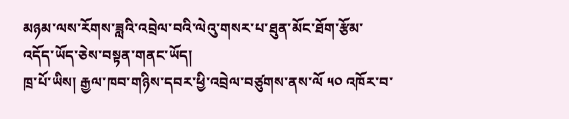མཉམ་ལས་རོགས་ཟླའི་འབྲེལ་བའི་ལེའུ་གསར་པ་ཐུན་མོང་ཐོག་རྩོམ་འདོད་ཡོད་ཅེས་བསྟན་གནང་ཡོད།
ཁྲ་པོ་ཡིས། རྒྱལ་ཁབ་གཉིས་དབར་ཕྱི་འབྲེལ་བཙུགས་ནས་ལོ ༥༠ འཁོར་བ་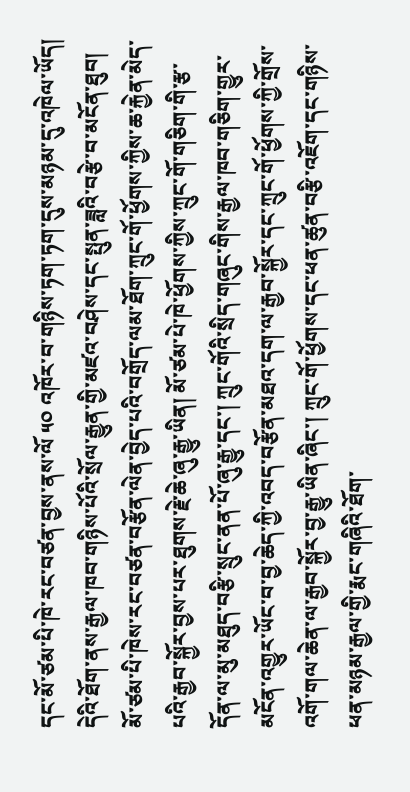དང་མོ་ཙམ་པི་ཁེ་རང་བཙན་བྱས་ནས་ལོ ༥༠ འཁོར་བ་གཉིས་ཏག་ཏག་དུས་མཉམ་དུ་འཁེལ་ཡོད། དེའི་ཐོག་ནས་རྒྱལ་ཁབ་གཉིས་པོའི་སྲོལ་རྒྱུན་གྱི་མཛའ་བཤེས་དང་སྤུན་ཟླའི་བརྩེ་བ་མངོན་ཐུབ། མོ་ཙམ་པི་ཁེས་རང་བཙན་བརྩོན་ལེན་བྱེད་པའི་བགྲོད་ལམ་ཐོག་ཀྲུང་གོ་ཕྱོགས་ཀྱིས་ཆ་རྐྱེན་མེད་པའི་རྒྱབ་སྐྱོར་བྱས་པར་ཐུགས་རྗེ་ཆེ་ཞུ་རྒྱུ་ཡིན། མོ་ཙམ་པེ་ཁེ་ཕྱོགས་ཀྱིས་ཀྲུང་གོ་གཅིག་གི་རྩ་དོན་ལ་མུ་མཐུད་བརྩི་སྲུང་ནན་པོ་ཞུ་རྒྱུ་དང་། ཀྲུང་གོའི་སྲིད་གཞུང་གིས་རྒྱལ་ཁབ་གཅིག་གྱུར་མངོན་འགྱུར་ཡོང་བ་བྱ་ཆེད་ཀྱི་འབད་བརྩོན་མཐའ་དག་ལ་རྒྱབ་སྐྱོར་དང་ཀྲུང་གོ་ཕྱོགས་ཀྱི་གྲོས་འགོ་གལ་ཆེན་ལ་རྒྱབ་སྐྱོར་བྱ་རྒྱུ་ཡིན་ཞིང་། ཀྲུང་གོ་ཕྱོགས་དང་ཕན་ཚུན་བརྩི་འཇོག་དང་གཉིས་ཕན་མཉམ་རྒྱལ་གྱི་རྨང་གཞིའི་ཐོག་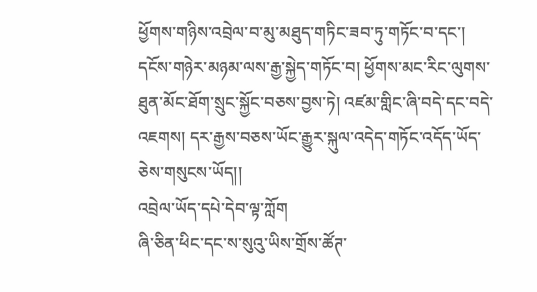ཕྱོགས་གཉིས་འབྲེལ་བ་མུ་མཐུད་གཏིང་ཟབ་ཏུ་གཏོང་བ་དང་། དངོས་གཉེར་མཉམ་ལས་རྒྱ་སྐྱེད་གཏོང་བ། ཕྱོགས་མང་རིང་ལུགས་ཐུན་མོང་ཐོག་སྲུང་སྐྱོང་བཅས་བྱས་ཏེ། འཛམ་གླིང་ཞི་བདེ་དང་བདེ་འཇགས། དར་རྒྱས་བཅས་ཡོང་རྒྱུར་སྐུལ་འདེད་གཏོང་འདོད་ཡོད་ཅེས་གསུངས་ཡོད།།
འབྲེལ་ཡོད་དཔེ་དེབ་ལྟ་ཀློག
ཞི་ཅིན་ཕིང་དང་ས་སུའུ་ཡིས་གྲོས་ཚོཊ་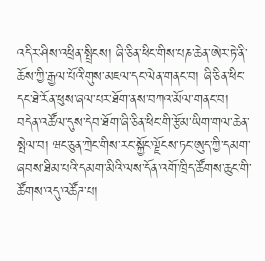འདིར་ཤིས་འཕྲིན་སྤྲིངས། ཞི་ཅིན་ཕིང་གིས་པཎ་ཆེན་ཨེར་ཏེ་ནི་ཆོས་ཀྱི་རྒྱལ་པོའི་གུས་མཇལ་དང་ལེན་གནང་བ། ཞི་ཅིན་ཕིང་དང་ཐེ་རོན་ཕུས་ཞལ་པར་ཐོག་ནས་བཀའ་མོལ་གནང་བ། བདེན་འཚོལ་དུས་དེབ་ཐོག་ཞི་ཅིན་ཕིང་གི་རྩོམ་ཡིག་གལ་ཆེན་སྤེལ་བ། ཝང་ཅུན་ཀྲེང་གིས་རང་སྐྱོང་ལྗོངས་ཏང་ཨུད་ཀྱི་དམག་ཞབས་ཐིམ་པའི་དམག་མིའི་ལས་དོན་འགོ་ཁྲིད་ཚོགས་ཆུང་གི་ཚོགས་འདུ་འཚོཌ་པ།